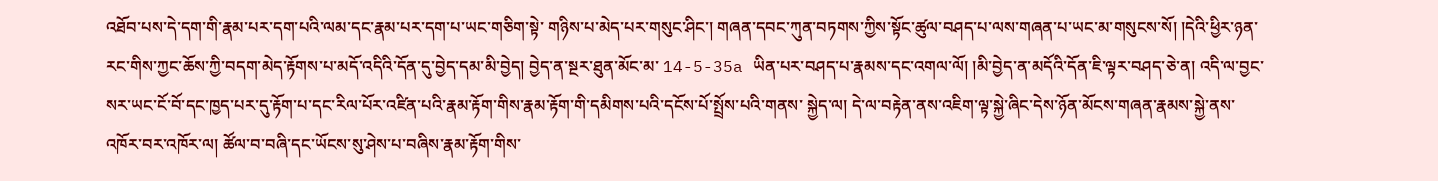འཐོབ་པས་དེ་དག་གི་རྣམ་པར་དག་པའི་ལམ་དང་རྣམ་པར་དག་པ་ཡང་གཅིག་སྟེ་ གཉིས་པ་མེད་པར་གསུང་ཤིང་། གཞན་དབང་ཀུན་བཏགས་ཀྱིས་སྟོང་ཚུལ་བཤད་པ་ལས་གཞན་པ་ཡང་མ་གསུངས་སོ། །དེའི་ཕྱིར་ཉན་རང་གིས་ཀྱང་ཆོས་ཀྱི་བདག་མེད་རྟོགས་པ་མདོ་འདིའི་དོན་དུ་བྱེད་དམ་མི་བྱེད། བྱེད་ན་སྔར་ཐུན་མོང་མ་ 14-5-35a ཡིན་པར་བཤད་པ་རྣམས་དང་འགལ་ལོ། །མི་བྱེད་ན་མདོའི་དོན་ཇི་ལྟར་བཤད་ཅེ་ན། འདི་ལ་བྱང་སར་ཡང་ངོ་བོ་དང་ཁྱད་པར་དུ་རྟོག་པ་དང་རིལ་པོར་འཛིན་པའི་རྣམ་རྟོག་གིས་རྣམ་རྟོག་གི་དམིགས་པའི་དངོས་པོ་སྤྲོས་པའི་གནས་ སྐྱེད་ལ། དེ་ལ་བརྟེན་ནས་འཇིག་ལྟ་སྐྱེ་ཞིང་དེས་ཉོན་མོངས་གཞན་རྣམས་སྐྱེ་ནས་འཁོར་བར་འཁོར་ལ། ཚོལ་བ་བཞི་དང་ཡོངས་སུ་ཤེས་པ་བཞིས་རྣམ་རྟོག་གིས་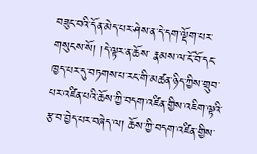བཟུང་བའི་དོན་མེད་པར་ཤེས་ན་དེ་དག་ལྡོག་པར་གསུངས་སོ། །དེ་ལྟར་ན་ཆོས་ རྣམས་ལ་ངོ་བོ་དང་ཁྱད་པར་དུ་བཏགས་པ་རང་གི་མཚན་ཉིད་ཀྱིས་གྲུབ་པར་འཛིན་པའི་ཆོས་ཀྱི་བདག་འཛིན་གྱིས་འཇིག་ལྟའི་རྩ་བ་བྱེད་པར་བཞེད་ལ། ཆོས་ཀྱི་བདག་འཛིན་གྱིས་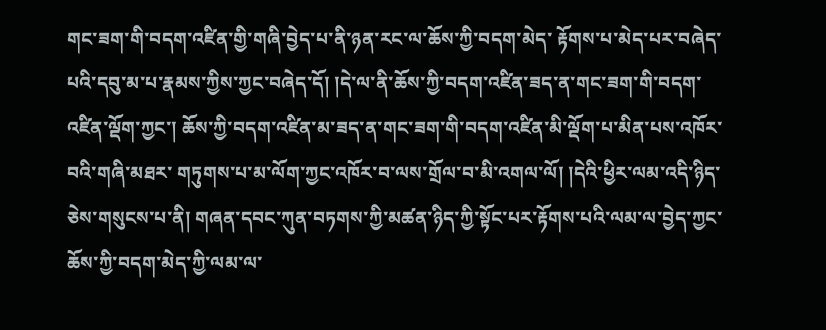གང་ཟག་གི་བདག་འཛིན་གྱི་གཞི་བྱེད་པ་ནི་ཉན་རང་ལ་ཆོས་ཀྱི་བདག་མེད་ རྟོགས་པ་མེད་པར་བཞེད་པའི་དབུ་མ་པ་རྣམས་ཀྱིས་ཀྱང་བཞེད་དོ། །དེ་ལ་ནི་ཆོས་ཀྱི་བདག་འཛིན་ཟད་ན་གང་ཟག་གི་བདག་འཛིན་ལྡོག་ཀྱང་། ཆོས་ཀྱི་བདག་འཛིན་མ་ཟད་ན་གང་ཟག་གི་བདག་འཛིན་མི་ལྡོག་པ་མིན་པས་འཁོར་བའི་གཞི་མཐར་ གཏུགས་པ་མ་ལོག་ཀྱང་འཁོར་བ་ལས་གྲོལ་བ་མི་འགལ་ལོ། །དེའི་ཕྱིར་ལམ་འདི་ཉིད་ཅེས་གསུངས་པ་ནི། གཞན་དབང་ཀུན་བཏགས་ཀྱི་མཚན་ཉིད་ཀྱི་སྟོང་པར་རྟོགས་པའི་ལམ་ལ་བྱེད་ཀྱང་ཆོས་ཀྱི་བདག་མེད་ཀྱི་ལམ་ལ་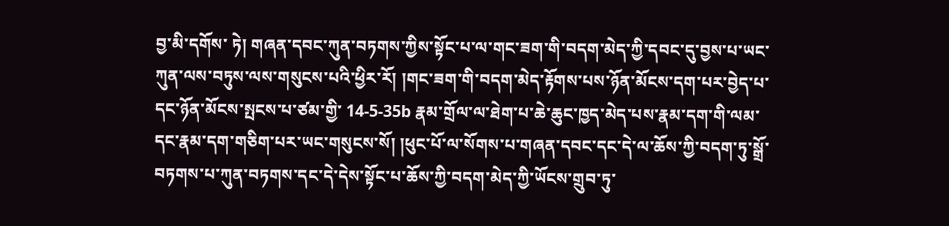བྱ་མི་དགོས་ ཏེ། གཞན་དབང་ཀུན་བཏགས་ཀྱིས་སྟོང་པ་ལ་གང་ཟག་གི་བདག་མེད་ཀྱི་དབང་དུ་བྱས་པ་ཡང་ཀུན་ལས་བཏུས་ལས་གསུངས་པའི་ཕྱིར་རོ། །གང་ཟག་གི་བདག་མེད་རྟོགས་པས་ཉོན་མོངས་དག་པར་བྱེད་པ་དང་ཉོན་མོངས་སྤངས་པ་ཙམ་གྱི་ 14-5-35b རྣམ་གྲོལ་ལ་ཐེག་པ་ཆེ་ཆུང་ཁྱད་མེད་པས་རྣམ་དག་གི་ལམ་དང་རྣམ་དག་གཅིག་པར་ཡང་གསུངས་སོ། །ཕུང་པོ་ལ་སོགས་པ་གཞན་དབང་དང་དེ་ལ་ཆོས་ཀྱི་བདག་ཏུ་སྒྲོ་བཏགས་པ་ཀུན་བཏགས་དང་དེ་དེས་སྟོང་པ་ཆོས་ཀྱི་བདག་མེད་ཀྱི་ཡོངས་གྲུབ་ཏུ་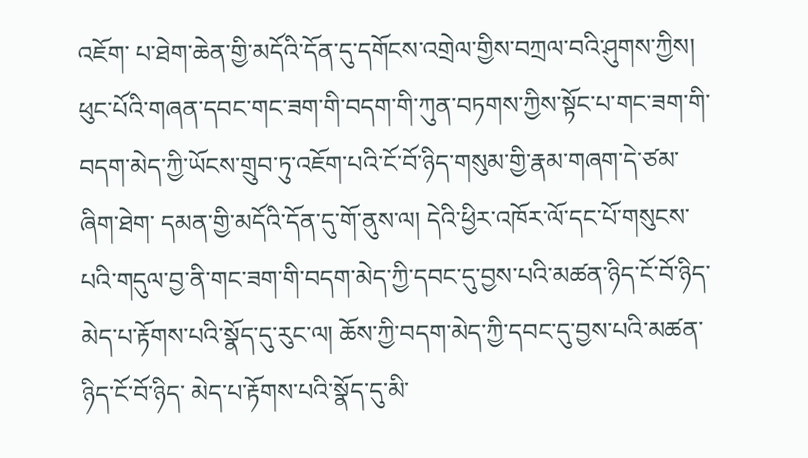འཇོག་ པ་ཐེག་ཆེན་གྱི་མདོའི་དོན་དུ་དགོངས་འགྲེལ་གྱིས་བཀྲལ་བའི་ཤུགས་ཀྱིས། ཕུང་པོའི་གཞན་དབང་གང་ཟག་གི་བདག་གི་ཀུན་བཏགས་ཀྱིས་སྟོང་པ་གང་ཟག་གི་བདག་མེད་ཀྱི་ཡོངས་གྲུབ་ཏུ་འཇོག་པའི་ངོ་བོ་ཉིད་གསུམ་གྱི་རྣམ་གཞག་དེ་ཙམ་ཞིག་ཐེག་ དམན་གྱི་མདོའི་དོན་དུ་གོ་ནུས་ལ། དེའི་ཕྱིར་འཁོར་ལོ་དང་པོ་གསུངས་པའི་གདུལ་བྱ་ནི་གང་ཟག་གི་བདག་མེད་ཀྱི་དབང་དུ་བྱས་པའི་མཚན་ཉིད་ངོ་བོ་ཉིད་མེད་པ་རྟོགས་པའི་སྣོད་དུ་རུང་ལ། ཆོས་ཀྱི་བདག་མེད་ཀྱི་དབང་དུ་བྱས་པའི་མཚན་ཉིད་ངོ་བོ་ཉིད་ མེད་པ་རྟོགས་པའི་སྣོད་དུ་མི་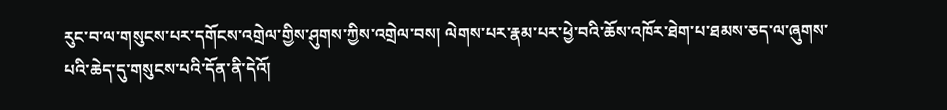རུང་བ་ལ་གསུངས་པར་དགོངས་འགྲེལ་གྱིས་ཤུགས་ཀྱིས་འགྲེལ་བས། ལེགས་པར་རྣམ་པར་ཕྱེ་བའི་ཆོས་འཁོར་ཐེག་པ་ཐམས་ཅད་ལ་ཞུགས་པའི་ཆེད་དུ་གསུངས་པའི་དོན་ནི་དེའོ།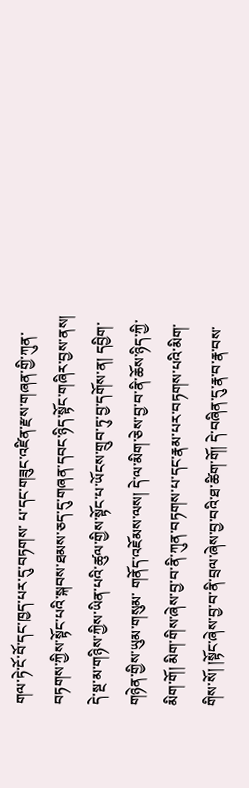གལ་ཏེ་ངོ་བོ་དང་ཁྱད་པར་དུ་བཏགས་ པ་དང་གཟུང་འཛིན་རྫས་གཞན་གྱི་ཀུན་བཏགས་ཀྱིས་སྟོང་པའི་སྐབས་ཐམས་ཅད་དུ་གཞན་དབང་ཉིད་སྟོང་གཞིར་བྱས་ནས། དེ་སྔ་མ་གཉིས་ཀྱིས་ཡིན་པའི་ཚུལ་གྱིས་སྟོང་པ་ཡོངས་གྲུབ་ཏུ་བྱ་དགོས་ན། དབྱིག་གཉེན་གྱིས་ཡུམ་གསུམ་ གནོད་འཇོམས་ལས། དེ་ལ་མིག་ཅེས་བྱ་བ་ནི་ཆོས་ཉིད་ཀྱི་མིག་གོ། མིག་གིས་ཞེས་བྱ་བ་ནི་ཀུན་བཏགས་པ་དང་རྣམ་པར་བཏགས་པའི་མིག་གིས་སོ། །སྟོང་ཞེས་བྱ་བ་ནི་བྲལ་ཞེས་བྱ་བའི་ཐ་ཚིག་གོ། དེ་བཞིན་དུ་རྣ་བ་རྣ་བས་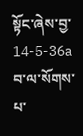སྟོང་ཞེས་བྱ་ 14-5-36a བ་ལ་སོགས་པ་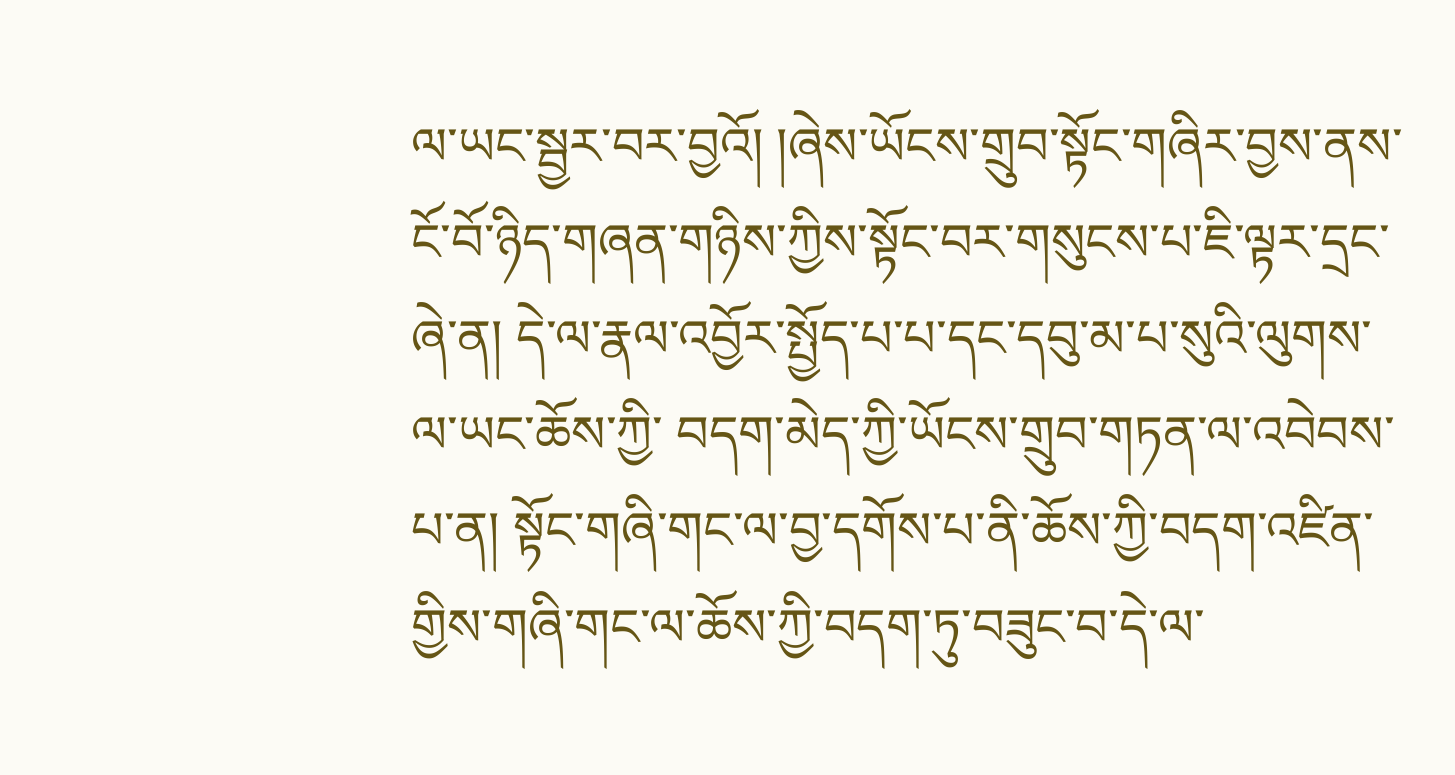ལ་ཡང་སྦྱར་བར་བྱའོ། །ཞེས་ཡོངས་གྲུབ་སྟོང་གཞིར་བྱས་ནས་ངོ་བོ་ཉིད་གཞན་གཉིས་ཀྱིས་སྟོང་བར་གསུངས་པ་ཇི་ལྟར་དྲང་ཞེ་ན། དེ་ལ་རྣལ་འབྱོར་སྤྱོད་པ་པ་དང་དབུ་མ་པ་སུའི་ལུགས་ལ་ཡང་ཆོས་ཀྱི་ བདག་མེད་ཀྱི་ཡོངས་གྲུབ་གཏན་ལ་འབེབས་པ་ན། སྟོང་གཞི་གང་ལ་བྱ་དགོས་པ་ནི་ཆོས་ཀྱི་བདག་འཛིན་གྱིས་གཞི་གང་ལ་ཆོས་ཀྱི་བདག་ཏུ་བཟུང་བ་དེ་ལ་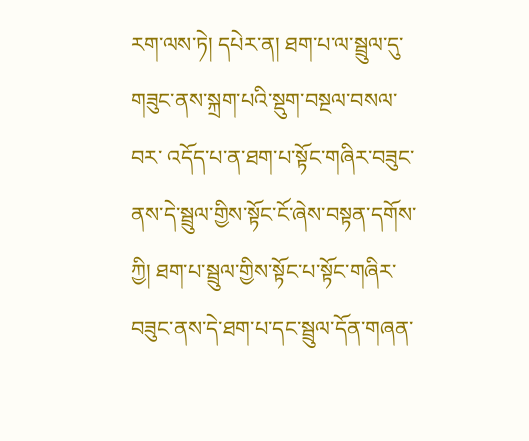རག་ལས་ཏེ། དཔེར་ན། ཐག་པ་ལ་སྦྲུལ་དུ་གཟུང་ནས་སྐྲག་པའི་སྡུག་བསྔལ་བསལ་བར་ འདོད་པ་ན་ཐག་པ་སྟོང་གཞིར་བཟུང་ནས་དེ་སྦྲུལ་གྱིས་སྟོང་ངོ་ཞེས་བསྟན་དགོས་ཀྱི། ཐག་པ་སྦྲུལ་གྱིས་སྟོང་པ་སྟོང་གཞིར་བཟུང་ནས་དེ་ཐག་པ་དང་སྦྲུལ་དོན་གཞན་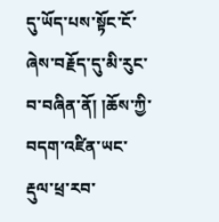དུ་ཡོད་པས་སྟོང་ངོ་ཞེས་བརྗོད་དུ་མི་རུང་བ་བཞིན་ནོ། །ཆོས་ཀྱི་བདག་འཛིན་ཡང་ རྡུལ་ཕྲ་རབ་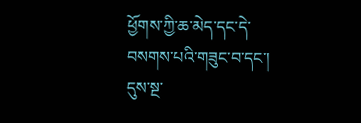ཕྱོགས་ཀྱི་ཆ་མེད་དང་དེ་བསགས་པའི་གཟུང་བ་དང་། དུས་སྔ་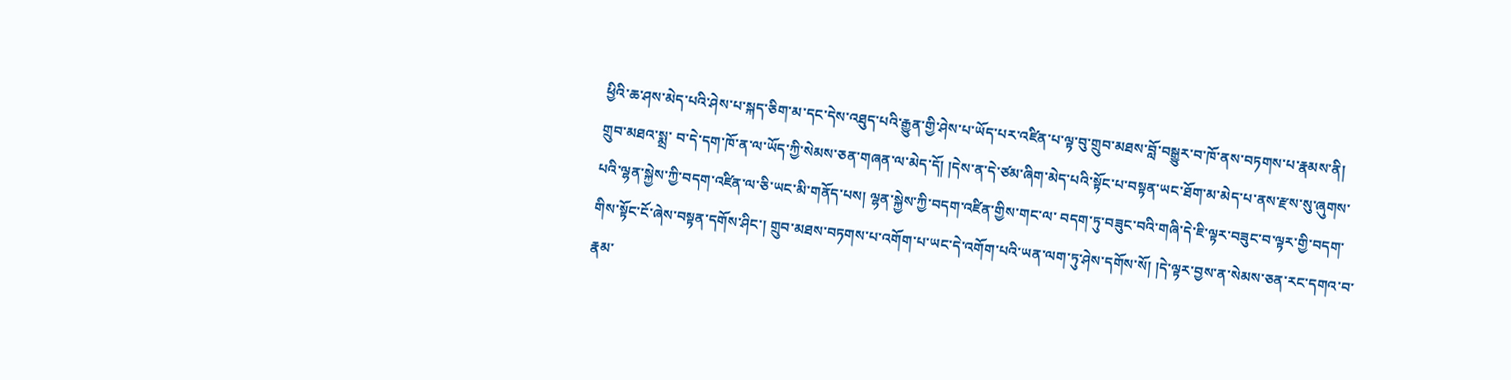ཕྱིའི་ཆ་ཤས་མེད་པའི་ཤེས་པ་སྐད་ཅིག་མ་དང་དེས་འཐུད་པའི་རྒྱུན་གྱི་ཤེས་པ་ཡོད་པར་འཛིན་པ་ལྟ་བུ་གྲུབ་མཐས་བློ་བསྒྱུར་བ་ཁོ་ནས་བཏགས་པ་རྣམས་ནི། གྲུབ་མཐའ་སྨྲ་ བ་དེ་དག་ཁོ་ན་ལ་ཡོད་ཀྱི་སེམས་ཅན་གཞན་ལ་མེད་དོ། །དེས་ན་དེ་ཙམ་ཞིག་མེད་པའི་སྟོང་པ་བསྟན་ཡང་ཐོག་མ་མེད་པ་ནས་རྫས་སུ་ཞུགས་པའི་ལྷན་སྐྱེས་ཀྱི་བདག་འཛིན་ལ་ཅི་ཡང་མི་གནོད་པས། ལྷན་སྐྱེས་ཀྱི་བདག་འཛིན་གྱིས་གང་ལ་ བདག་ཏུ་བཟུང་བའི་གཞི་དེ་ཇི་ལྟར་བཟུང་བ་ལྟར་གྱི་བདག་གིས་སྟོང་ངོ་ཞེས་བསྟན་དགོས་ཤིང་། གྲུབ་མཐས་བཏགས་པ་འགོག་པ་ཡང་དེ་འགོག་པའི་ཡན་ལག་ཏུ་ཤེས་དགོས་སོ། །དེ་ལྟར་བྱས་ན་སེམས་ཅན་རང་དགའ་བ་རྣམ་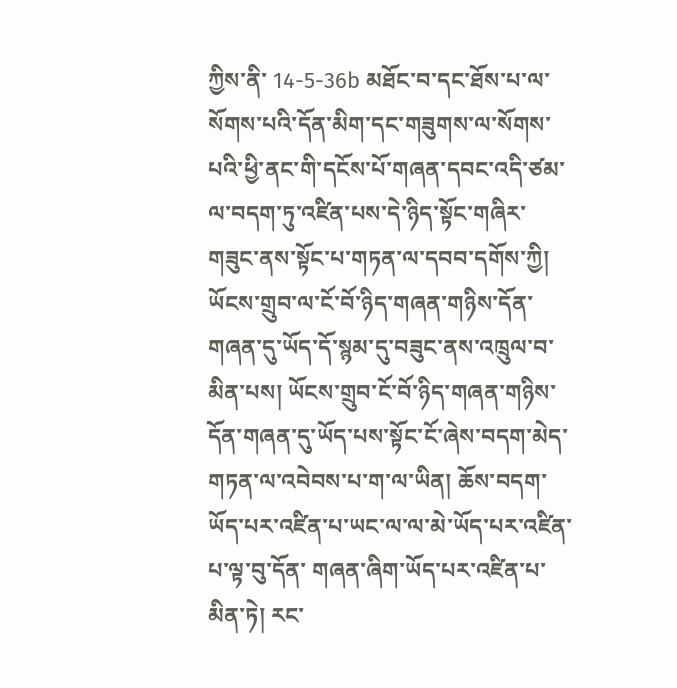ཀྱིས་ནི་ 14-5-36b མཐོང་བ་དང་ཐོས་པ་ལ་སོགས་པའི་དོན་མིག་དང་གཟུགས་ལ་སོགས་པའི་ཕྱི་ནང་གི་དངོས་པོ་གཞན་དབང་འདི་ཙམ་ལ་བདག་ཏུ་འཛིན་པས་དེ་ཉིད་སྟོང་གཞིར་གཟུང་ནས་སྟོང་པ་གཏན་ལ་དབབ་དགོས་ཀྱི། ཡོངས་གྲུབ་ལ་ངོ་བོ་ཉིད་གཞན་གཉིས་དོན་ གཞན་དུ་ཡོད་དོ་སྙམ་དུ་བཟུང་ནས་འཁྲུལ་བ་མིན་པས། ཡོངས་གྲུབ་ངོ་བོ་ཉིད་གཞན་གཉིས་དོན་གཞན་དུ་ཡོད་པས་སྟོང་ངོ་ཞེས་བདག་མེད་གཏན་ལ་འབེབས་པ་ག་ལ་ཡིན། ཆོས་བདག་ཡོད་པར་འཛིན་པ་ཡང་ལ་ལ་མེ་ཡོད་པར་འཛིན་པ་ལྟ་བུ་དོན་ གཞན་ཞིག་ཡོད་པར་འཛིན་པ་མིན་ཏེ། རང་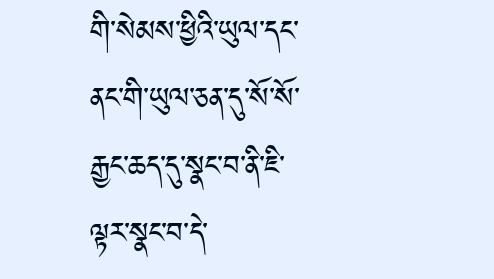གི་སེམས་ཕྱིའི་ཡུལ་དང་ནང་གི་ཡུལ་ཅན་དུ་སོ་སོ་རྒྱང་ཆད་དུ་སྣང་བ་ནི་ཇི་ལྟར་སྣང་བ་དེ་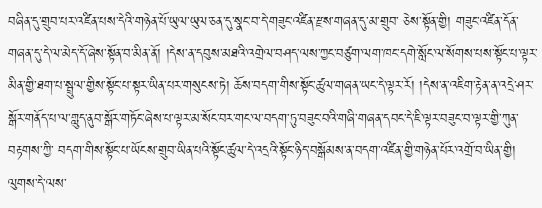བཞིན་དུ་གྲུབ་པར་འཛིན་པས་དེའི་གཉེན་པོ་ཡུལ་ཡུལ་ཅན་དུ་སྣང་བ་དེ་གཟུང་འཛིན་རྫས་གཞན་དུ་མ་གྲུབ་ ཅེས་སྟོན་གྱི། གཟུང་འཛིན་དོན་གཞན་དུ་དེ་ལ་མེད་དོ་ཞེས་སྟོན་བ་མིན་ནོ། །དེས་ན་དབུས་མཐའི་འགྲེལ་བཤད་ལས་ཀྱང་བཙུག་ལག་ཁང་དགེ་སློང་ལ་སོགས་པས་སྟོང་པ་ལྟར་མིན་གྱི་ཐག་པ་སྦྲུལ་གྱིས་སྟོང་པ་སྟར་ཡིན་པར་གསུངས་ཏེ། ཆོས་བདག་གིས་སྟོང་ཚུལ་གཞན་ཡང་དེ་ལྟར་རོ། །དེས་ན་འཇིག་རྟེན་ན་འདྲེ་ཤར་སྒོར་གནོད་པ་ལ་གླུད་ནུབ་སྒོར་གཏོང་ཞེས་པ་ལྟར་མ་སོང་བར་གང་ལ་བདག་ཏུ་བཟུང་བའི་གཞི་གཞན་དབང་དེ་ཇི་ལྟར་བཟུང་བ་ལྟར་གྱི་ཀུན་བརྟགས་ཀྱི་ བདག་གིས་སྟོང་པ་ཡོངས་གྲུབ་ཡིན་པའི་སྟོང་ཚུལ་དེ་འདྲའི་སྟོང་ཉིད་བསྒོམས་ན་བདག་འཛིན་གྱི་གཉེན་པོར་འགྲོ་བ་ཡིན་གྱི། ལུགས་དེ་ལས་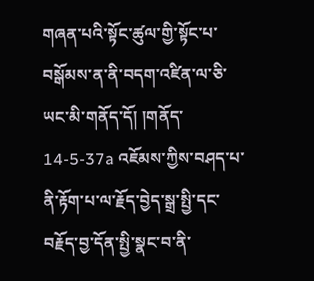གཞན་པའི་སྟོང་ཚུལ་གྱི་སྟོང་པ་བསྒོམས་ན་ནི་བདག་འཛིན་ལ་ཅི་ཡང་མི་གནོད་དོ། །གནོད་ 14-5-37a འཇོམས་ཀྱིས་བཤད་པ་ནི་རྟོག་པ་ལ་རྗོད་བྱེད་སྒྲ་སྤྱི་དང་བརྗོད་བྱ་དོན་སྤྱི་སྣང་བ་ནི་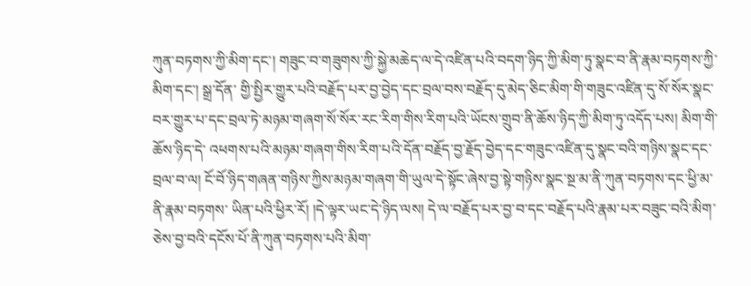ཀུན་བཏགས་ཀྱི་མིག་དང་། གཟུང་བ་གཟུགས་ཀྱི་སྐྱེ་མཆེད་ལ་དེ་འཛིན་པའི་བདག་ཉིད་ཀྱི་མིག་ཏུ་སྣང་བ་ནི་རྣམ་བཏགས་ཀྱི་མིག་དང་། སྒྲ་དོན་ གྱི་སྤྱིར་གྱུར་པའི་བརྗོད་པར་བྱ་བྱེད་དང་བྲལ་བས་བརྗོད་དུ་མེད་ཅིང་མིག་གི་གཟུང་འཛིན་དུ་སོ་སོར་སྣང་བར་གྱུར་པ་དང་བྲལ་ཏེ་མཉམ་གཞག་སོ་སོར་རང་རིག་གིས་རིག་པའི་ཡོངས་གྲུབ་ནི་ཆོས་ཉིད་ཀྱི་མིག་ཏུ་འདོད་པས། མིག་གི་ཆོས་ཉིད་དེ་ འཕགས་པའི་མཉམ་གཞག་གིས་རིག་པའི་དོན་བརྗོད་བྱ་རྗོད་བྱེད་དང་གཟུང་འཛིན་དུ་སྣང་བའི་གཉིས་སྣང་དང་བྲལ་བ་ལ། ངོ་བོ་ཉིད་གཞན་གཉིས་ཀྱིས་མཉམ་གཞག་གི་ཡུལ་དེ་སྟོང་ཞེས་བྱ་སྟེ་གཉིས་སྣང་སྔ་མ་ནི་ཀུན་བཏགས་དང་ཕྱི་མ་ནི་རྣམ་བཏགས་ ཡིན་པའི་ཕྱིར་རོ། །དེ་ལྟར་ཡང་དེ་ཉིད་ལས། དེ་ལ་བརྗོད་པར་བྱ་བ་དང་བརྗོད་པའི་རྣམ་པར་བཟུང་བའི་མིག་ཅེས་བྱ་བའི་དངོས་པོ་ནི་ཀུན་བཏགས་པའི་མིག་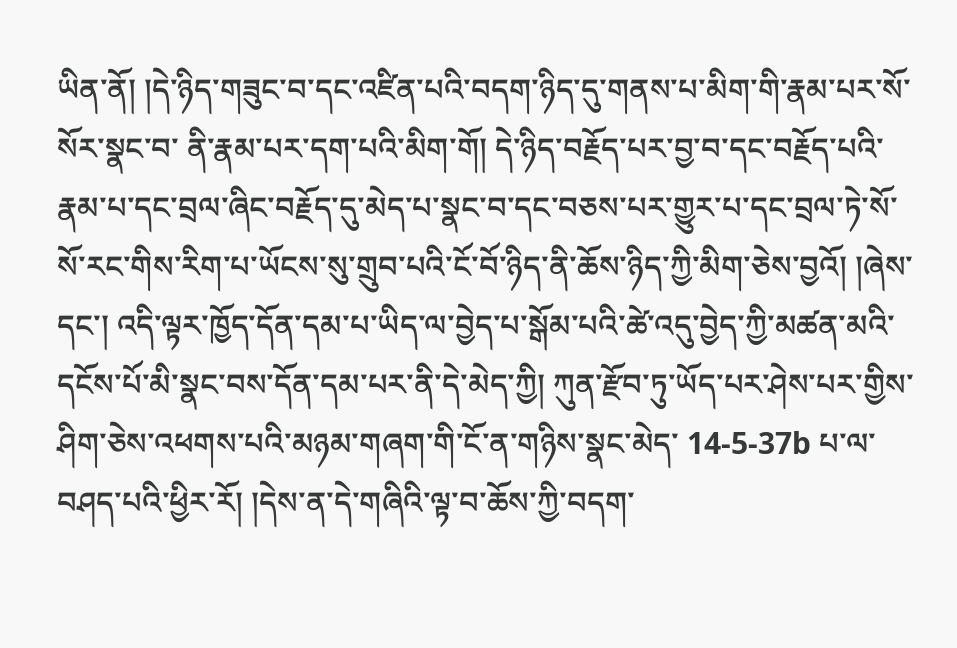ཡིན་ནོ། །དེ་ཉིད་གཟུང་བ་དང་འཛིན་པའི་བདག་ཉིད་དུ་གནས་པ་མིག་གི་རྣམ་པར་སོ་སོར་སྣང་བ་ ནི་རྣམ་པར་དག་པའི་མིག་གོ། དེ་ཉིད་བརྗོད་པར་བྱ་བ་དང་བརྗོད་པའི་རྣམ་པ་དང་བྲལ་ཞིང་བརྗོད་དུ་མེད་པ་སྣང་བ་དང་བཅས་པར་གྱུར་པ་དང་བྲལ་ཏེ་སོ་སོ་རང་གིས་རིག་པ་ཡོངས་སུ་གྲུབ་པའི་ངོ་བོ་ཉིད་ནི་ཆོས་ཉིད་ཀྱི་མིག་ཅེས་བྱའོ། །ཞེས་ དང་། འདི་ལྟར་ཁྱོད་དོན་དམ་པ་ཡིད་ལ་བྱེད་པ་སྒོམ་པའི་ཚེ་འདུ་བྱེད་ཀྱི་མཚན་མའི་དངོས་པོ་མི་སྣང་བས་དོན་དམ་པར་ནི་དེ་མེད་ཀྱི། ཀུན་རྫོབ་ཏུ་ཡོད་པར་ཤེས་པར་གྱིས་ཤིག་ཅེས་འཕགས་པའི་མཉམ་གཞག་གི་ངོ་ན་གཉིས་སྣང་མེད་ 14-5-37b པ་ལ་བཤད་པའི་ཕྱིར་རོ། །དེས་ན་དེ་གཞིའི་ལྟ་བ་ཆོས་ཀྱི་བདག་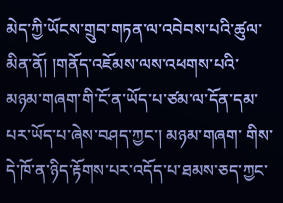མེད་ཀྱི་ཡོངས་གྲུབ་གཏན་ལ་འབེབས་པའི་ཚུལ་མིན་ནོ། །གནོད་འཇོམས་ལས་འཕགས་པའི་མཉམ་གཞག་གི་ངོ་ན་ཡོད་པ་ཙམ་ལ་དོན་དམ་པར་ཡོད་པ་ཞེས་བཤད་ཀྱང་། མཉམ་གཞག་ གིས་དེ་ཁོ་ན་ཉིད་རྟོགས་པར་འདོད་པ་ཐམས་ཅད་ཀྱང་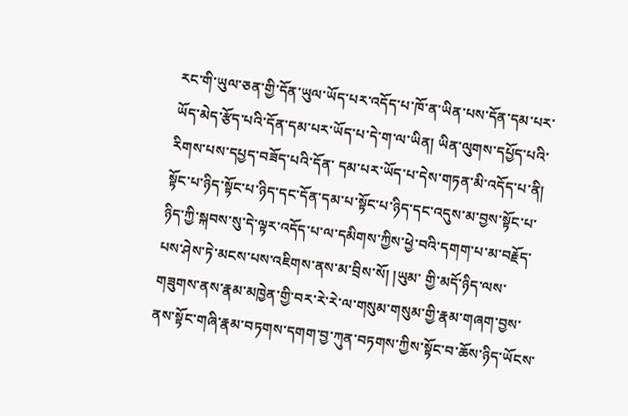རང་གི་ཡུལ་ཅན་གྱི་དོན་ཡུལ་ཡོད་པར་འདོད་པ་ཁོ་ན་ཡིན་པས་དོན་དམ་པར་ཡོད་མེད་རྩོད་པའི་དོན་དམ་པར་ཡོད་པ་དེ་ག་ལ་ཡིན། ཡིན་ལུགས་དཔྱོད་པའི་རིགས་པས་དཔྱད་བཟོད་པའི་དོན་ དམ་པར་ཡོད་པ་དེས་གཏན་མི་འདོད་པ་ནི། སྟོང་པ་ཉིད་སྟོང་པ་ཉིད་དང་དོན་དམ་པ་སྟོང་པ་ཉིད་དང་འདུས་མ་བྱས་སྟོང་པ་ཉིད་ཀྱི་སྐབས་སུ་དེ་ལྟར་འདོད་པ་ལ་དམིགས་ཀྱིས་ཕྱེ་བའི་དགག་པ་མ་བརྗོད་པས་ཤེས་ཏེ་མངས་པས་འཇིགས་ནས་མ་བྲིས་སོ། །ཡུམ་ གྱི་མདོ་ཉིད་ལས་གཟུགས་ནས་རྣམ་མཁྱེན་གྱི་བར་རེ་རེ་ལ་གསུམ་གསུམ་གྱི་རྣམ་གཞག་བྱས་ནས་སྟོང་གཞི་རྣམ་བཏགས་དགག་བྱ་ཀུན་བཏགས་ཀྱིས་སྟོང་བ་ཆོས་ཉིད་ཡོངས་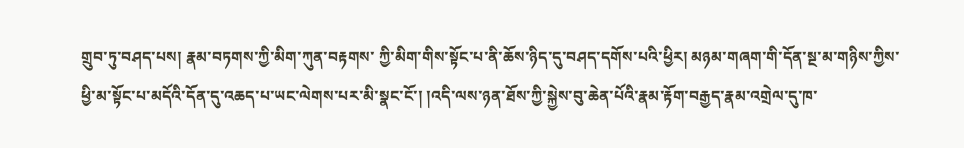གྲུབ་ཏུ་བཤད་པས། རྣམ་བཏགས་ཀྱི་མིག་ཀུན་བརྟགས་ ཀྱི་མིག་གིས་སྟོང་པ་ནི་ཆོས་ཉིད་དུ་བཤད་དགོས་པའི་ཕྱིར། མཉམ་གཞག་གི་དོན་སྔ་མ་གཉིས་ཀྱིས་ཕྱི་མ་སྟོང་པ་མདོའི་དོན་དུ་འཆད་པ་ཡང་ལེགས་པར་མི་སྣང་ངོ་། །འདི་ལས་ཉན་ཐོས་ཀྱི་སྐྱེས་བུ་ཆེན་པོའི་རྣམ་རྟོག་བརྒྱད་རྣམ་འགྲེལ་དུ་ཁ་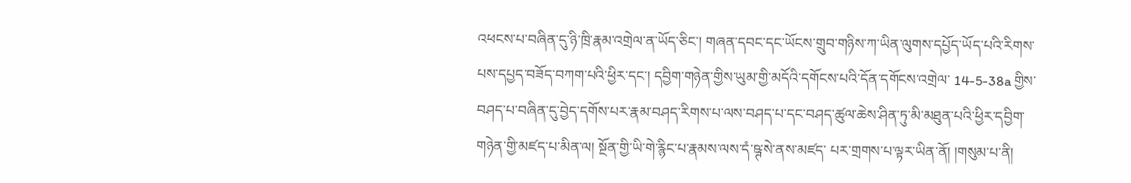འཕངས་པ་བཞིན་དུ་ཉི་ཁྲི་རྣམ་འགྲེལ་ན་ཡོད་ཅིང་། གཞན་དབང་དང་ཡོངས་གྲུབ་གཉིས་ཀ་ཡིན་ལུགས་དཔྱོད་ཡོད་པའི་རིགས་པས་དཔྱད་བཟོད་བཀག་པའི་ཕྱིར་དང་། དབྱིག་གཉེན་གྱིས་ཡུམ་གྱི་མདོའི་དགོངས་པའི་དོན་དགོངས་འགྲེལ་ 14-5-38a གྱིས་བཤད་པ་བཞིན་དུ་བྱེད་དགོས་པར་རྣམ་བཤད་རིགས་པ་ལས་བཤད་པ་དང་བཤད་ཚུལ་ཆེས་ཤིན་ཏུ་མི་མཐུན་པའི་ཕྱིར་དབྱིག་གཉེན་གྱི་མཛད་པ་མིན་ལ། སྔོན་གྱི་ཡི་གེ་རྙིང་པ་རྣམས་ལས་དཾ་ཥྚ་སེ་ནས་མཛད་ པར་གྲགས་པ་ལྟར་ཡིན་ནོ། །གསུམ་པ་ནི།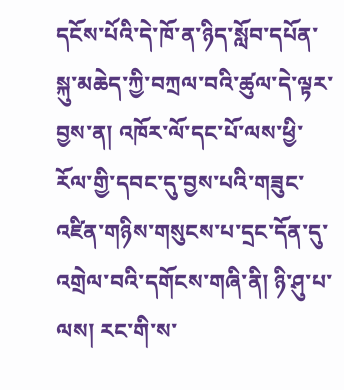དངོས་པོའི་དེ་ཁོ་ན་ཉིད་སློབ་དཔོན་སྐུ་མཆེད་ཀྱི་བཀྲལ་བའི་ཚུལ་དེ་ལྟར་བྱས་ན། འཁོར་ལོ་དང་པོ་ལས་ཕྱི་རོལ་གྱི་དབང་དུ་བྱས་པའི་གཟུང་འཛིན་གཉིས་གསུངས་པ་དྲང་དོན་དུ་འགྲེལ་བའི་དགོངས་གཞི་ནི། ཉི་ཤུ་པ་ལས། རང་གི་ས་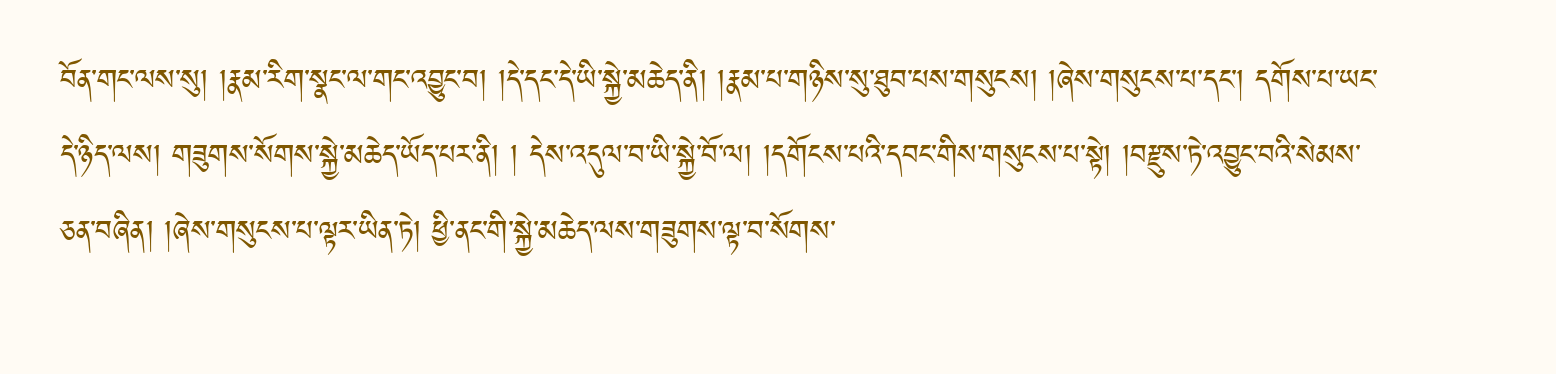བོན་གང་ལས་སུ། །རྣམ་རིག་སྣང་ལ་གང་འབྱུང་བ། །དེ་དང་དེ་ཡི་སྐྱེ་མཆེད་ནི། །རྣམ་པ་གཉིས་སུ་ཐུབ་པས་གསུངས། །ཞེས་གསུངས་པ་དང་། དགོས་པ་ཡང་དེ་ཉིད་ལས། གཟུགས་སོགས་སྐྱེ་མཆེད་ཡོད་པར་ནི། ། དེས་འདུལ་བ་ཡི་སྐྱེ་བོ་ལ། །དགོངས་པའི་དབང་གིས་གསུངས་པ་སྟེ། །བརྫུས་ཏེ་འབྱུང་བའི་སེམས་ཅན་བཞིན། །ཞེས་གསུངས་པ་ལྟར་ཡིན་ཏེ། ཕྱི་ནང་གི་སྐྱེ་མཆེད་ལས་གཟུགས་ལྟ་བ་སོགས་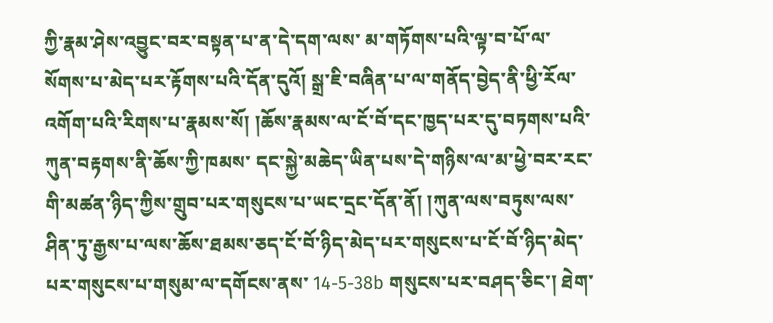ཀྱི་རྣམ་ཤེས་འབྱུང་བར་བསྟན་པ་ན་དེ་དག་ལས་ མ་གཏོགས་པའི་ལྟ་བ་པོ་ལ་སོགས་པ་མེད་པར་རྟོགས་པའི་དོན་དུའོ། སྒྲ་ཇི་བཞིན་པ་ལ་གནོད་བྱེད་ནི་ཕྱི་རོལ་འགོག་པའི་རིགས་པ་རྣམས་སོ། །ཆོས་རྣམས་ལ་ངོ་བོ་དང་ཁྱད་པར་དུ་བཏགས་པའི་ཀུན་བརྟགས་ནི་ཆོས་ཀྱི་ཁམས་ དང་སྐྱེ་མཆེད་ཡིན་པས་དེ་གཉིས་ལ་མ་ཕྱེ་བར་རང་གི་མཚན་ཉིད་ཀྱིས་གྲུབ་པར་གསུངས་པ་ཡང་དྲང་དོན་ནོ། །ཀུན་ལས་བཏུས་ལས་ཤིན་ཏུ་རྒྱས་པ་ལས་ཆོས་ཐམས་ཅད་ངོ་བོ་ཉིད་མེད་པར་གསུངས་པ་ངོ་བོ་ཉིད་མེད་པར་གསུངས་པ་གསུམ་ལ་དགོངས་ནས་ 14-5-38b གསུངས་པར་བཤད་ཅིང་། ཐེག་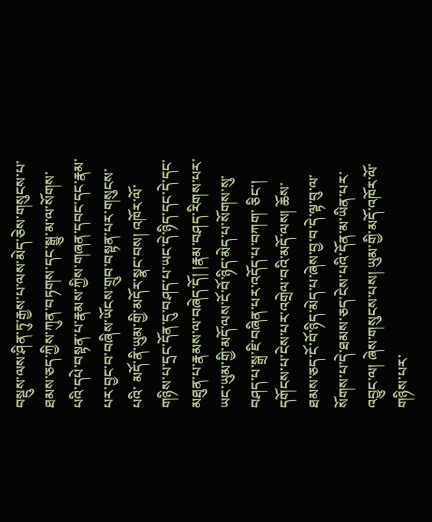བསྡུས་ལས་ཤིན་ཏུ་རྒྱས་པ་ལས་མེད་ཅེས་གསུངས་པ་ཐམས་ཅད་ཀྱིས་ཀུན་བཏགས་དང་སྒྱུ་མ་ལ་སོགས་པའི་དཔེ་བསྟན་པ་རྣམས་ཀྱིས་གཞན་དབང་དང་རྣམ་པར་བྱང་བ་བཞིས་ཡོངས་གྲུབ་བསྟན་པར་གསུངས་པའི་ མདོ་ནི་ཡུམ་གྱི་མདོར་སྣང་བས། འཁོར་ལོ་གཉིས་པ་དྲང་དོན་དུ་བཤད་པ་ཡང་དེ་ཉིད་དང་དེ་དང་མཐུན་པ་རྣམས་ལ་བཞེད་དོ། །རྣམ་བཤད་རིགས་པར་ཡང་ཡུམ་གྱི་མདོ་ལས་ངོ་བོ་ཉིད་མེད་པ་སོགས་སུ་བཤད་པ་སྒྲ་ཇི་བཞིན་པར་འདོད་པ་བཀག་ ཅིང་། དགོངས་པ་ངེས་པར་འགྲེལ་བའི་མདོ་ལས། ཆོས་ཐམས་ཅད་ངོ་བོ་ཉིད་མེད་པ་ཞེས་བྱ་བ་དེ་ལྟ་བུ་ལ་སོགས་པ་དེ་ཐམས་ཅད་ངེས་པའི་དོན་མ་ཡིན་པར་འབྱུང་ལ། ཞེས་གསུངས་པས། ཡུམ་གྱི་མདོ་འཁོར་ལོ་གཉིས་པར་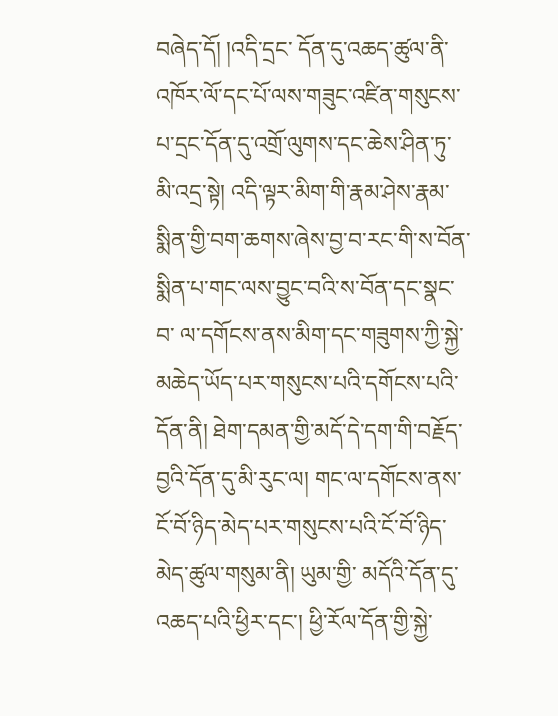བཞེད་དོ། །འདི་དྲང་ དོན་དུ་འཆད་ཚུལ་ནི་འཁོར་ལོ་དང་པོ་ལས་གཟུང་འཛིན་གསུངས་པ་དྲང་དོན་དུ་འགྲོ་ལུགས་དང་ཆེས་ཤིན་ཏུ་མི་འདྲ་སྟེ། འདི་ལྟར་མིག་གི་རྣམ་ཤེས་རྣམ་སྨིན་གྱི་བག་ཆགས་ཞེས་བྱ་བ་རང་གི་ས་བོན་སྨིན་པ་གང་ལས་བྱུང་བའི་ས་བོན་དང་སྣང་བ་ ལ་དགོངས་ནས་མིག་དང་གཟུགས་ཀྱི་སྐྱེ་མཆེད་ཡོད་པར་གསུངས་པའི་དགོངས་པའི་དོན་ནི། ཐེག་དམན་གྱི་མདོ་དེ་དག་གི་བརྗོད་བྱའི་དོན་དུ་མི་རུང་ལ། གང་ལ་དགོངས་ནས་ངོ་བོ་ཉིད་མེད་པར་གསུངས་པའི་ངོ་བོ་ཉིད་མེད་ཚུལ་གསུམ་ནི། ཡུམ་གྱི་ མདོའི་དོན་དུ་འཆད་པའི་ཕྱིར་དང་། ཕྱི་རོལ་དོན་གྱི་སྐྱེ་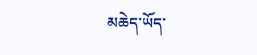མཆེད་ཡོད་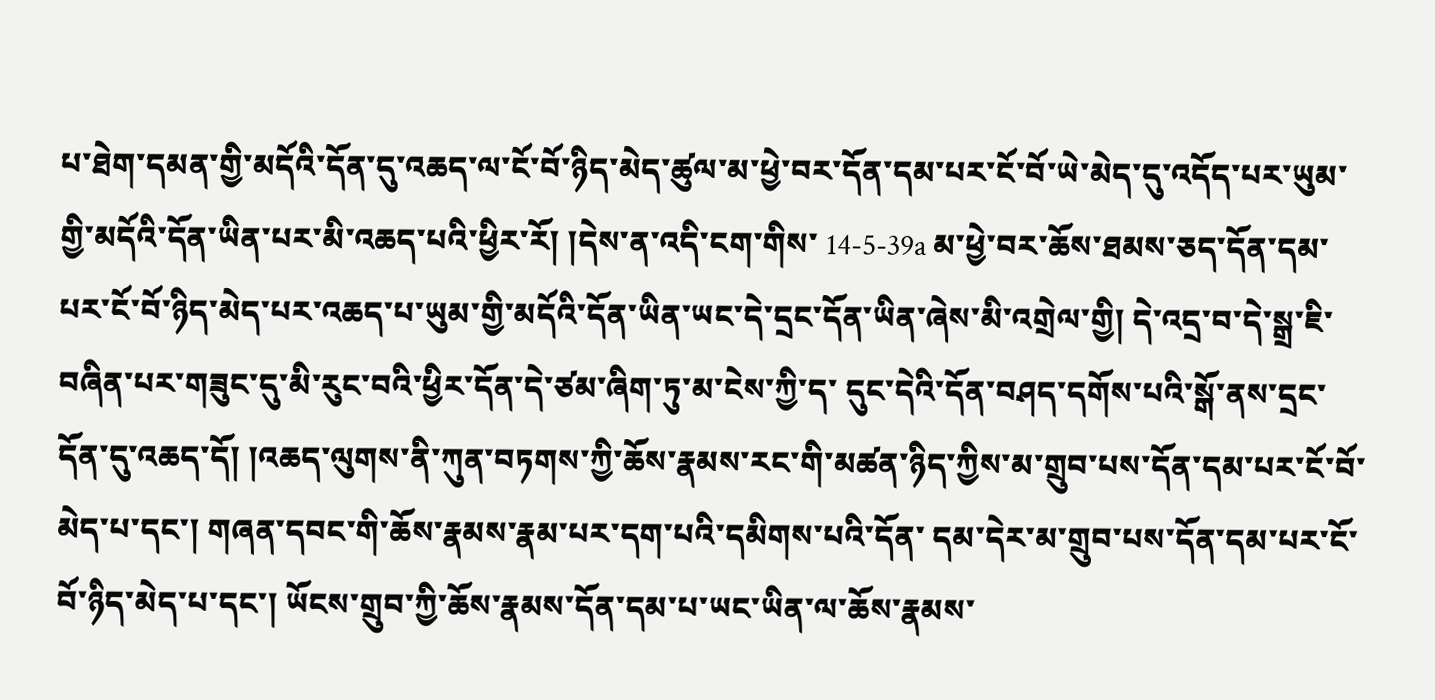པ་ཐེག་དམན་གྱི་མདོའི་དོན་དུ་འཆད་ལ་ངོ་བོ་ཉིད་མེད་ཚུལ་མ་ཕྱེ་བར་དོན་དམ་པར་ངོ་བོ་ཡེ་མེད་དུ་འདོད་པར་ཡུམ་གྱི་མདོའི་དོན་ཡིན་པར་མི་འཆད་པའི་ཕྱིར་རོ། །དེས་ན་འདི་ངག་གིས་ 14-5-39a མ་ཕྱེ་བར་ཆོས་ཐམས་ཅད་དོན་དམ་པར་ངོ་བོ་ཉིད་མེད་པར་འཆད་པ་ཡུམ་གྱི་མདོའི་དོན་ཡིན་ཡང་དེ་དྲང་དོན་ཡིན་ཞེས་མི་འགྲེལ་གྱི། དེ་འདྲ་བ་དེ་སྒྲ་ཇི་བཞིན་པར་གཟུང་དུ་མི་རུང་བའི་ཕྱིར་དོན་དེ་ཙམ་ཞིག་ཏུ་མ་ངེས་ཀྱི་ད་ དུང་དེའི་དོན་བཤད་དགོས་པའི་སྒོ་ནས་དྲང་དོན་དུ་འཆད་དོ། །འཆད་ལུགས་ནི་ཀུན་བཏགས་ཀྱི་ཆོས་རྣམས་རང་གི་མཚན་ཉིད་ཀྱིས་མ་གྲུབ་པས་དོན་དམ་པར་ངོ་བོ་མེད་པ་དང་། གཞན་དབང་གི་ཆོས་རྣམས་རྣམ་པར་དག་པའི་དམིགས་པའི་དོན་ དམ་དེར་མ་གྲུབ་པས་དོན་དམ་པར་ངོ་བོ་ཉིད་མེད་པ་དང་། ཡོངས་གྲུབ་ཀྱི་ཆོས་རྣམས་དོན་དམ་པ་ཡང་ཡིན་ལ་ཆོས་རྣམས་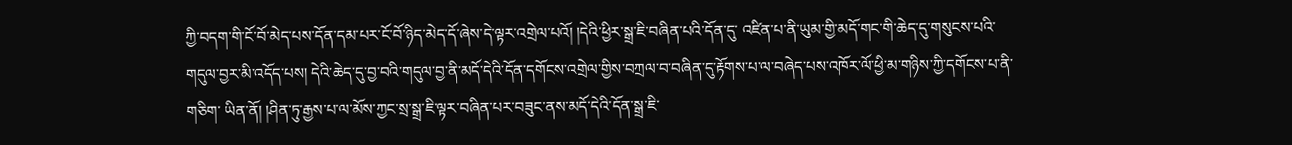ཀྱི་བདག་གི་ངོ་བོ་མེད་པས་དོན་དམ་པར་ངོ་བོ་ཉིད་མེད་དོ་ཞེས་དེ་ལྟར་འགྲེལ་པའོ། །དེའི་ཕྱིར་སྒྲ་ཇི་བཞིན་པའི་དོན་དུ་ འཛིན་པ་ནི་ཡུམ་གྱི་མདོ་གང་གི་ཆེད་དུ་གསུངས་པའི་གདུལ་བྱར་མི་འདོད་པས། དེའི་ཆེད་དུ་བྱ་བའི་གདུལ་བྱ་ནི་མདོ་དེའི་དོན་དགོངས་འགྲེལ་གྱིས་བཀྲལ་བ་བཞིན་དུ་རྟོགས་པ་ལ་བཞེད་པས་འཁོར་ལོ་ཕྱི་མ་གཉིས་ཀྱི་དགོངས་པ་ནི་གཅིག་ ཡིན་ནོ། །ཤིན་ཏུ་རྒྱས་པ་ལ་མོས་ཀྱང་སྲ་སྒྲ་ཇི་ལྟར་བཞིན་པར་བཟུང་ནས་མདོ་དེའི་དོན་སྒྲ་ཇི་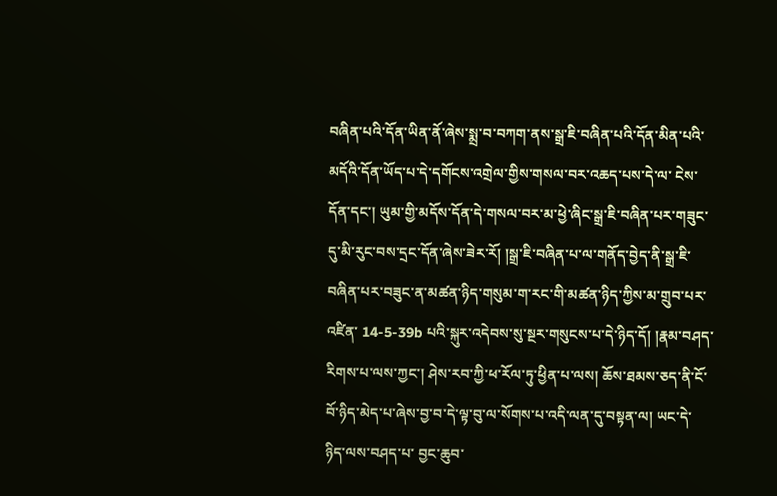བཞིན་པའི་དོན་ཡིན་ནོ་ཞེས་སྨྲ་བ་བཀག་ནས་སྒྲ་ཇི་བཞིན་པའི་དོན་མིན་པའི་མདོའི་དོན་ཡོད་པ་དེ་དགོངས་འགྲེལ་གྱིས་གསལ་བར་འཆད་པས་དེ་ལ་ ངེས་དོན་དང་། ཡུམ་གྱི་མདོས་དོན་དེ་གསལ་བར་མ་ཕྱེ་ཞིང་སྒྲ་ཇི་བཞིན་པར་གཟུང་དུ་མི་རུང་བས་དྲང་དོན་ཞེས་ཟེར་རོ། །སྒྲ་ཇི་བཞིན་པ་ལ་གནོད་བྱེད་ནི་སྒྲ་ཇི་བཞིན་པར་བཟུང་ན་མཚན་ཉིད་གསུམ་ག་རང་གི་མཚན་ཉིད་ཀྱིས་མ་གྲུབ་པར་འཛིན་ 14-5-39b པའི་སྐུར་འདེབས་སུ་སྔར་གསུངས་པ་དེ་ཉིད་དོ། །རྣམ་བཤད་རིགས་པ་ལས་ཀྱང་། ཤེས་རབ་ཀྱི་ཕ་རོལ་ཏུ་ཕྱིན་པ་ལས། ཆོས་ཐམས་ཅད་ནི་ངོ་བོ་ཉིད་མེད་པ་ཞེས་བྱ་བ་དེ་ལྟ་བུ་ལ་སོགས་པ་འདི་ལན་དུ་བསྟན་ལ། ཡང་དེ་ཉིད་ལས་བཤད་པ་ བྱང་ཆུབ་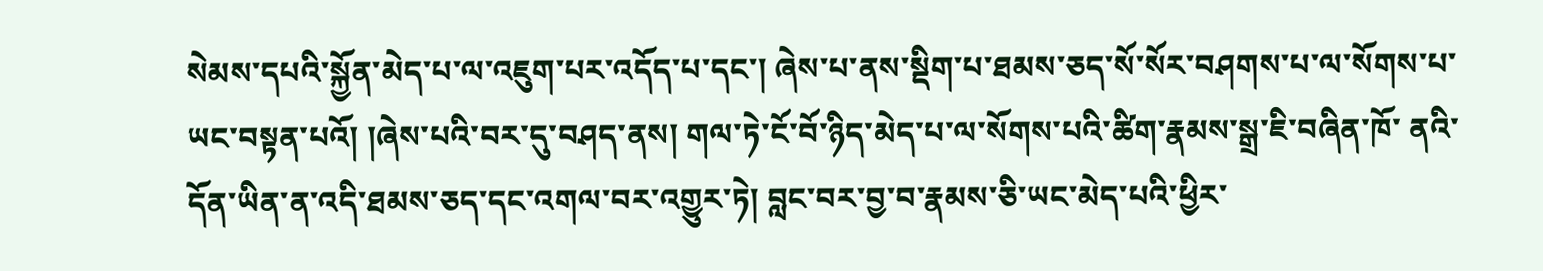སེམས་དཔའི་སྐྱོན་མེད་པ་ལ་འཇུག་པར་འདོད་པ་དང་། ཞེས་པ་ནས་སྡིག་པ་ཐམས་ཅད་སོ་སོར་བཤགས་པ་ལ་སོགས་པ་ཡང་བསྟན་པའོ། །ཞེས་པའི་བར་དུ་བཤད་ནས། གལ་ཏེ་ངོ་བོ་ཉིད་མེད་པ་ལ་སོགས་པའི་ཚིག་རྣམས་སྒྲ་ཇི་བཞིན་ཁོ་ ནའི་དོན་ཡིན་ན་འདི་ཐམས་ཅད་དང་འགལ་བར་འགྱུར་ཏེ། བླང་བར་བྱ་བ་རྣམས་ཅི་ཡང་མེད་པའི་ཕྱིར་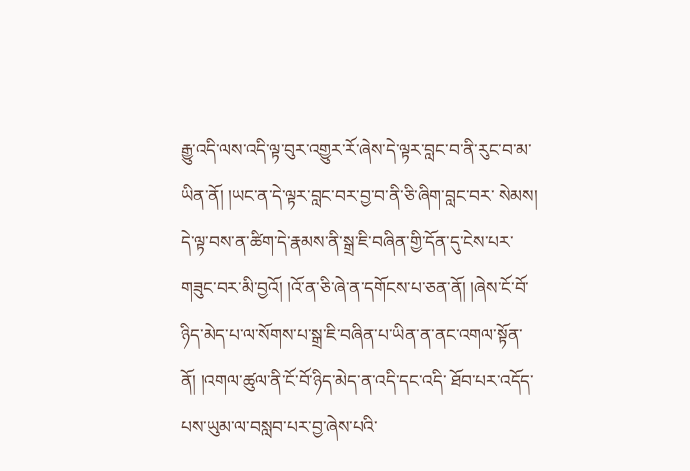རྒྱུ་འདི་ལས་འདི་ལྟ་བུར་འགྱུར་རོ་ཞེས་དེ་ལྟར་བླང་བ་ནི་རུང་བ་མ་ཡིན་ནོ། །ཡང་ན་དེ་ལྟར་བླང་བར་བྱ་བ་ནི་ཅི་ཞིག་བླང་བར་ སེམས། དེ་ལྟ་བས་ན་ཚིག་དེ་རྣམས་ནི་སྒྲ་ཇི་བཞིན་གྱི་དོན་དུ་ངེས་པར་གཟུང་བར་མི་བྱའོ། །འོ་ན་ཅི་ཞེ་ན་དགོངས་པ་ཅན་ནོ། །ཞེས་ངོ་བོ་ཉིད་མེད་པ་ལ་སོགས་པ་སྒྲ་ཇི་བཞིན་པ་ཡིན་ན་ནང་འགལ་སྟོན་ནོ། །འགལ་ཚུལ་ནི་ངོ་བོ་ཉིད་མེད་ན་འདི་དང་འདི་ ཐོབ་པར་འདོད་པས་ཡུམ་ལ་བསླབ་པར་བྱ་ཞེས་པའི་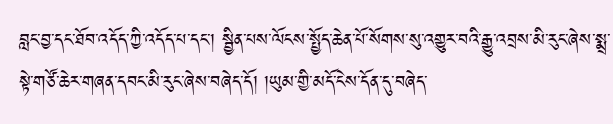བླང་བྱ་དང་ཐོབ་འདོད་ཀྱི་འདོད་པ་དང་། སྦྱིན་པས་ལོངས་སྤྱོད་ཆེན་པོ་སོགས་སུ་འགྱུར་བའི་རྒྱུ་འབྲས་མི་རུང་ཞེས་སྨྲ་སྟེ་གཙོ་ཆེར་གཞན་དབང་མི་རུང་ཞེས་བཞེད་དོ། །ཡུམ་གྱི་མདོ་ངེས་དོན་དུ་བཞེད་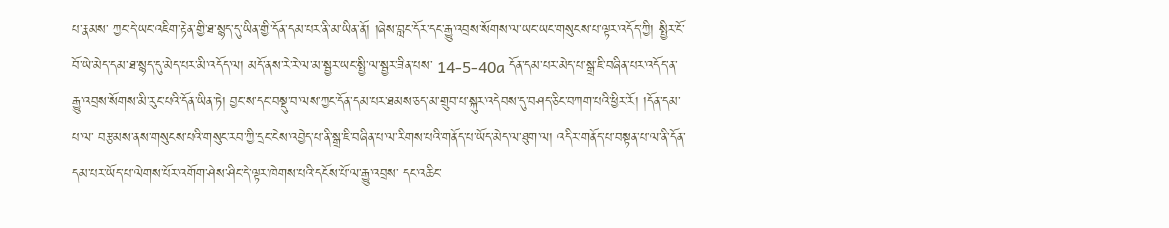པ་རྣམས་ ཀྱང་དེ་ཡང་འཇིག་རྟེན་གྱི་ཐ་སྙད་དུ་ཡིན་གྱི་དོན་དམ་པར་ནི་མ་ཡིན་ནོ། །ཞེས་བླང་དོར་དང་རྒྱུ་འབྲས་སོགས་ལ་ཡང་ཡང་གསུངས་པ་ལྟར་འདོད་ཀྱི། སྤྱིར་ངོ་བོ་ཡེ་མེད་དམ་ཐ་སྙད་དུ་མེད་པར་མི་འདོད་ལ། མདོ་ནས་རེ་རེ་ལ་མ་སྦྱར་ཡང་སྤྱི་ལ་སྦྱར་ཟིན་པས་ 14-5-40a དོན་དམ་པར་མེད་པ་སྒྲ་ཇི་བཞིན་པར་འདོད་ན་རྒྱུ་འབྲས་སོགས་མི་རུང་པའི་དོན་ཡིན་ཏེ། བྱང་ས་དང་བསྡུ་བ་ལས་ཀྱང་དོན་དམ་པར་ཐམས་ཅད་མ་གྲུབ་པ་སྐུར་འདེབས་དུ་བཤད་ཅིང་བཀག་པའི་ཕྱིར་རོ། །དོན་དམ་པ་ལ་ བརྩམས་ནས་གསུངས་པའི་གསུང་རབ་ཀྱི་དྲང་ངེས་འབྱེད་པ་ནི་སྒྲ་ཇི་བཞིན་པ་ལ་རིགས་པའི་གནོད་པ་ཡོད་མེད་ལ་ཐུག་ལ། འདིར་གནོད་པ་བསྟན་པ་ལ་ནི་དོན་དམ་པར་ཡོད་པ་ལེགས་པོར་འགོག་ཤེས་ཤིང་དེ་ལྟར་ཁེགས་པའི་དངོས་པོ་ལ་རྒྱུ་འབྲས་ དང་འཆིང་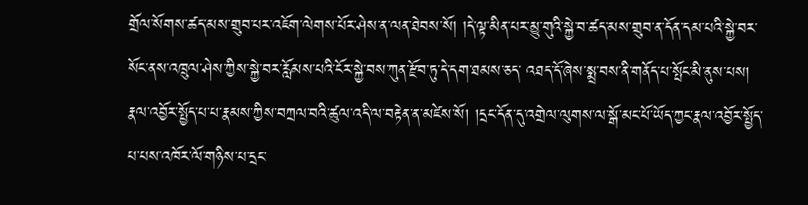གྲོལ་སོགས་ཚད་མས་གྲུབ་པར་འཇོག་ལེགས་པོར་ཤེས་ན་ལན་ཐེབས་སོ། །དེ་ལྟ་མིན་པར་མྱུ་གུའི་སྐྱེ་བ་ཚད་མས་གྲུབ་ན་དོན་དམ་པའི་སྐྱེ་བར་སོང་ནས་འཁྲུལ་ཤེས་ཀྱིས་སྐྱེ་བར་རློམས་པའི་ངོར་སྐྱེ་བས་ཀུན་རྫོབ་ཏུ་དེ་དག་ཐམས་ཅད་ འཐད་དོ་ཞེས་སྨྲ་བས་ནི་གནོད་པ་སྤོང་མི་ནུས་པས། རྣལ་འབྱོར་སྤྱོད་པ་པ་རྣམས་ཀྱིས་བཀྲལ་བའི་ཚུལ་འདི་ལ་བརྟེན་ན་མཛེས་སོ། །དྲང་དོན་དུ་འགྲེལ་ལུགས་ལ་སྒོ་མང་པོ་ཡོད་ཀྱང་རྣལ་འབྱོར་སྤྱོད་པ་པས་འཁོར་ལོ་གཉིས་པ་དྲང་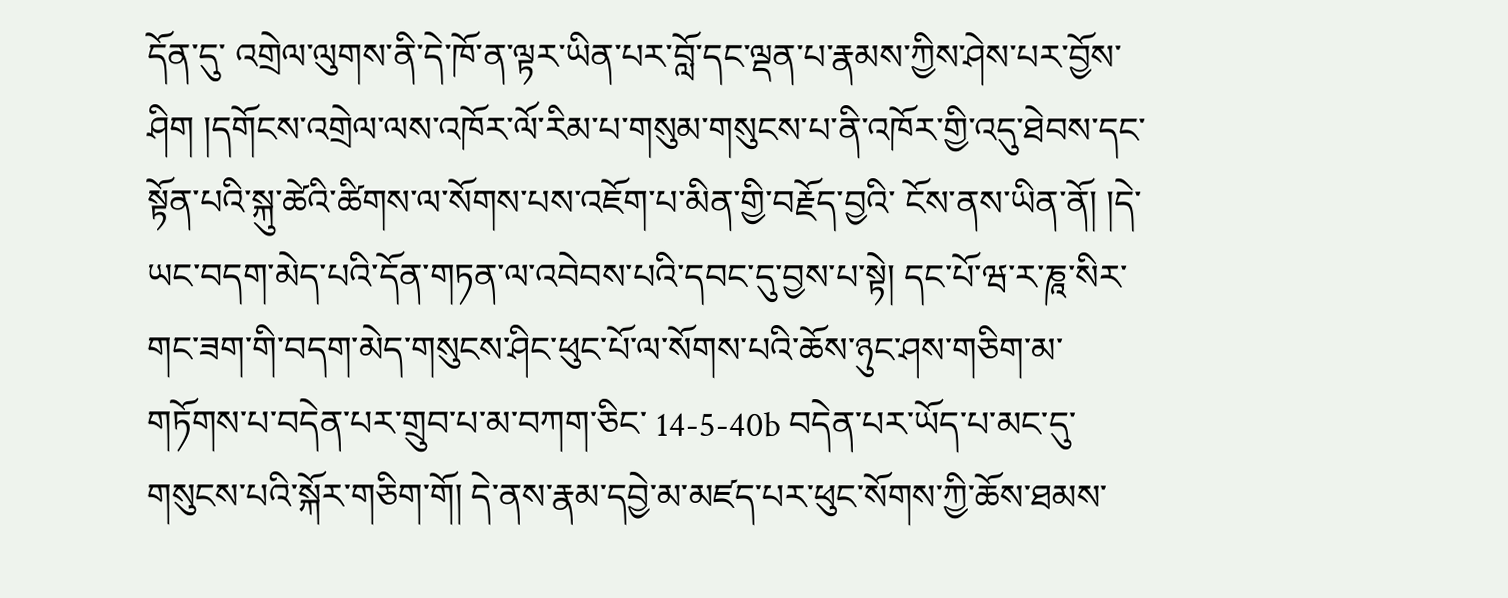དོན་དུ་ འགྲེལ་ལུགས་ནི་དེ་ཁོ་ན་ལྟར་ཡིན་པར་བློ་དང་ལྡན་པ་རྣམས་ཀྱིས་ཤེས་པར་བྱོས་ཤིག །དགོངས་འགྲེལ་ལས་འཁོར་ལོ་རིམ་པ་གསུམ་གསུངས་པ་ནི་འཁོར་གྱི་འདུ་ཐེབས་དང་སྟོན་པའི་སྐུ་ཚེའི་ཚིགས་ལ་སོགས་པས་འཇོག་པ་མིན་གྱི་བརྗོད་བྱའི་ ངོས་ནས་ཡིན་ནོ། །དེ་ཡང་བདག་མེད་པའི་དོན་གཏན་ལ་འབེབས་པའི་དབང་དུ་བྱས་པ་སྟེ། དང་པོ་ཝ་ར་ཎཱ་སིར་གང་ཟག་གི་བདག་མེད་གསུངས་ཤིང་ཕུང་པོ་ལ་སོགས་པའི་ཆོས་ཉུང་ཤས་གཅིག་མ་གཏོགས་པ་བདེན་པར་གྲུབ་པ་མ་བཀག་ཅིང་ 14-5-40b བདེན་པར་ཡོད་པ་མང་དུ་གསུངས་པའི་སྐོར་གཅིག་གོ། དེ་ནས་རྣམ་དབྱེ་མ་མཛད་པར་ཕུང་སོགས་ཀྱི་ཆོས་ཐམས་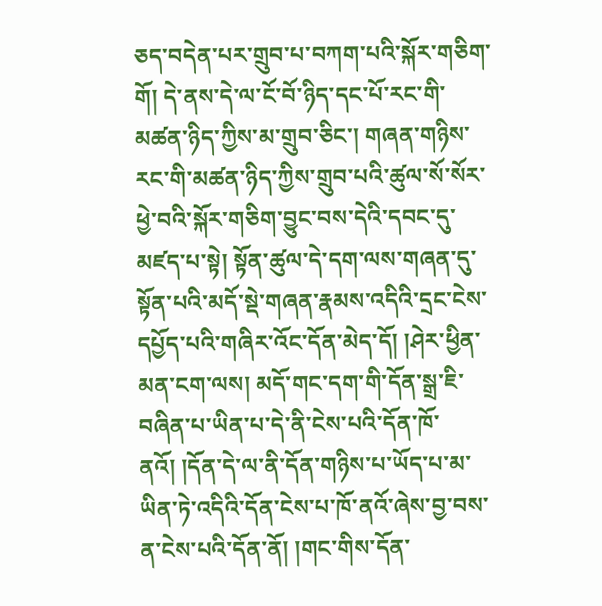ཅད་བདེན་པར་གྲུབ་པ་བཀག་པའི་སྐོར་གཅིག་གོ། དེ་ནས་དེ་ལ་ངོ་བོ་ཉིད་དང་པོ་རང་གི་མཚན་ཉིད་ཀྱིས་མ་གྲུབ་ཅིང་། གཞན་གཉིས་ རང་གི་མཚན་ཉིད་ཀྱིས་གྲུབ་པའི་ཚུལ་སོ་སོར་ཕྱེ་བའི་སྐོར་གཅིག་བྱུང་བས་དེའི་དབང་དུ་མཛད་པ་སྟེ། སྟོན་ཚུལ་དེ་དག་ལས་གཞན་དུ་སྟོན་པའི་མདོ་སྡེ་གཞན་རྣམས་འདིའི་དྲང་ངེས་དཔྱོད་པའི་གཞིར་འོང་དོན་མེད་དོ། །ཤེར་ཕྱིན་མན་ངག་ལས། མདོ་གང་དག་གི་དོན་སྒྲ་ཇི་བཞིན་པ་ཡིན་པ་དེ་ནི་ངེས་པའི་དོན་ཁོ་ནའོ། །དོན་དེ་ལ་ནི་དོན་གཉིས་པ་ཡོད་པ་མ་ཡིན་ཏེ་འདིའི་དོན་ངེས་པ་ཁོ་ནའོ་ཞེས་བྱ་བས་ན་ངེས་པའི་དོན་ནོ། །གང་གིས་དོན་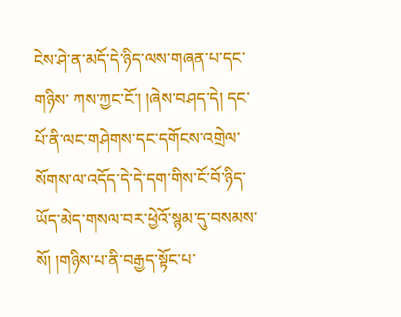ངེས་ཤེ་ན་མདོ་དེ་ཉིད་ལས་གཞན་པ་དང་གཉིས་ ཀས་ཀྱང་ངོ་། །ཞེས་བཤད་དེ། དང་པོ་ནི་ལང་གཤེགས་དང་དགོངས་འགྲེལ་སོགས་ལ་འདོད་དེ་དེ་དག་གིས་ངོ་བོ་ཉིད་ཡོད་མེད་གསལ་བར་ཕྱེའོ་སྙམ་དུ་བསམས་སོ། །གཉིས་པ་ནི་བརྒྱད་སྟོང་པ་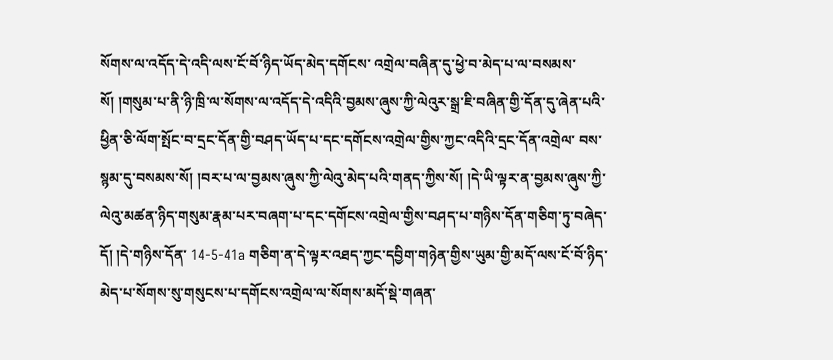སོགས་ལ་འདོད་དེ་འདི་ལས་ངོ་བོ་ཉིད་ཡོད་མེད་དགོངས་ འགྲེལ་བཞིན་དུ་ཕྱེ་བ་མེད་པ་ལ་བསམས་སོ། །གསུམ་པ་ནི་ཉི་ཁྲི་ལ་སོགས་ལ་འདོད་དེ་འདིའི་བྱམས་ཞུས་ཀྱི་ལེའུར་སྒྲ་ཇི་བཞིན་གྱི་དོན་དུ་ཞེན་པའི་ཕྱིན་ཅི་ལོག་སྤོང་བ་དྲང་དོན་གྱི་བཤད་ཡོད་པ་དང་དགོངས་འགྲེལ་གྱིས་ཀྱང་འདིའི་དྲང་དོན་འགྲེལ་ བས་སྙམ་དུ་བསམས་སོ། །བར་པ་ལ་བྱམས་ཞུས་ཀྱི་ལེའུ་མེད་པའི་གནད་ཀྱིས་སོ། །དེ་ཡི་ལྟར་ན་བྱམས་ཞུས་ཀྱི་ལེའུ་མཚན་ཉིད་གསུམ་རྣམ་པར་བཞག་པ་དང་དགོངས་འགྲེལ་གྱིས་བཤད་པ་གཉིས་དོན་གཅིག་ཏུ་བཞེད་དོ། །དེ་གཉིས་དོན་ 14-5-41a གཅིག་ན་དེ་ལྟར་འཐད་ཀྱང་དབྱིག་གཉེན་གྱིས་ཡུམ་གྱི་མདོ་ལས་ངོ་བོ་ཉིད་མེད་པ་སོགས་སུ་གསུངས་པ་དགོངས་འགྲེལ་ལ་སོགས་མདོ་སྡེ་གཞན་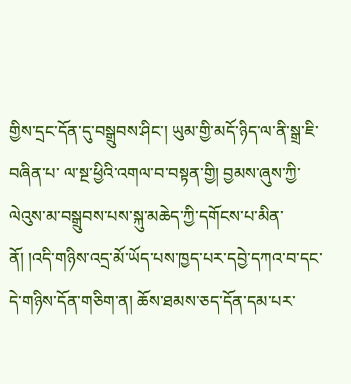གྱིས་དྲང་དོན་དུ་བསྒྲུབས་ཤིང་། ཡུམ་གྱི་མདོ་ཉིད་ལ་ནི་སྒྲ་ཇི་བཞིན་པ་ ལ་སྔ་ཕྱིའི་འགལ་བ་བསྟན་གྱི། བྱམས་ཞུས་ཀྱི་ལེའུས་མ་བསྒྲུབས་པས་སྐུ་མཆེད་ཀྱི་དགོངས་པ་མིན་ནོ། །འདི་གཉིས་འདྲ་མོ་ཡོད་པས་ཁྱད་པར་དབྱེ་དཀའ་བ་དང་དེ་གཉིས་དོན་གཅིག་ན། ཆོས་ཐམས་ཅད་དོན་དམ་པར་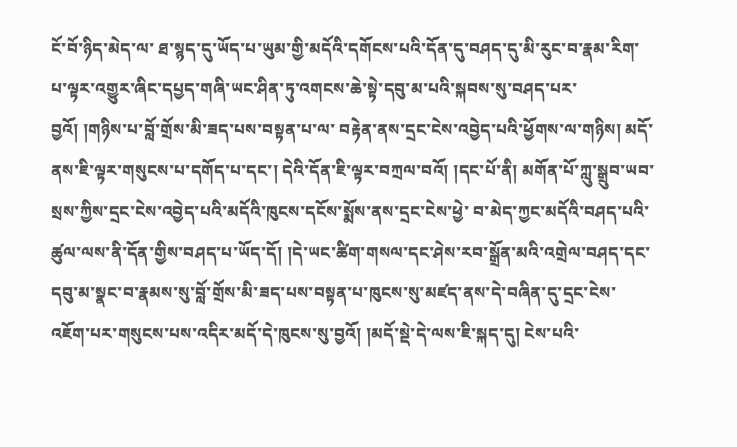ངོ་བོ་ཉིད་མེད་ལ་ ཐ་སྙད་དུ་ཡོད་པ་ཡུམ་གྱི་མདོའི་དགོངས་པའི་དོན་དུ་བཤད་དུ་མི་རུང་བ་རྣམ་རིག་པ་ལྟར་འགྱུར་ཞིང་དཔྱད་གཞི་ཡང་ཤིན་ཏུ་འགངས་ཆེ་སྟེ་དབུ་མ་པའི་སྐབས་སུ་བཤད་པར་བྱའོ། །གཉིས་པ་བློ་གྲོས་མི་ཟད་པས་བསྟན་པ་ལ་ བརྟེན་ནས་དྲང་ངེས་འབྱེད་པའི་ཕྱོགས་ལ་གཉིས། མདོ་ནས་ཇི་ལྟར་གསུངས་པ་དགོད་པ་དང་། དེའི་དོན་ཇི་ལྟར་བཀྲལ་བའོ། །དང་པོ་ནི། མགོན་པོ་ཀླུ་སྒྲུབ་ཡབ་སྲས་ཀྱིས་དྲང་ངེས་འབྱེད་པའི་མདོའི་ཁུངས་དངོས་སྨོས་ནས་དྲང་ངེས་ཕྱེ་ བ་མེད་ཀྱང་མདོའི་བཤད་པའི་ཚུལ་ལས་ནི་དོན་གྱིས་བཤད་པ་ཡོད་དོ། །དེ་ཡང་ཚིག་གསལ་དང་ཤེས་རབ་སྒྲོན་མའི་འགྲེལ་བཤད་དང་དབུ་མ་སྣང་བ་རྣམས་སུ་བློ་གྲོས་མི་ཟད་པས་བསྟན་པ་ཁུངས་སུ་མཛད་ནས་དེ་བཞིན་དུ་དྲང་ངེས་ འཇོག་པར་གསུངས་པས་འདིར་མདོ་དེ་ཁུངས་སུ་བྱའོ། །མདོ་སྡེ་དེ་ལས་ཇི་སྐད་དུ། ངེས་པའི་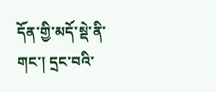དོན་གྱི་མདོ་སྡེ་ནི་གང་། དྲང་བའི་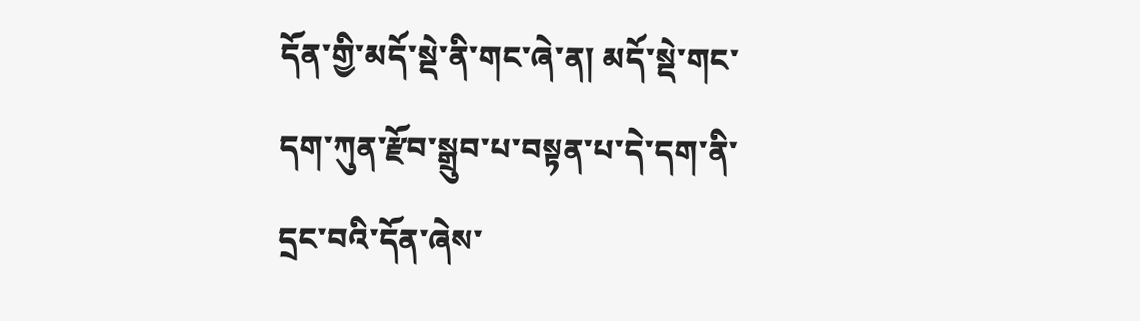དོན་གྱི་མདོ་སྡེ་ནི་གང་ཞེ་ན། མདོ་སྡེ་གང་དག་ཀུན་རྫོབ་སྒྲུབ་པ་བསྟན་པ་དེ་དག་ནི་དྲང་བའི་དོན་ཞེས་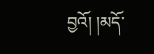བྱའོ། །མདོ་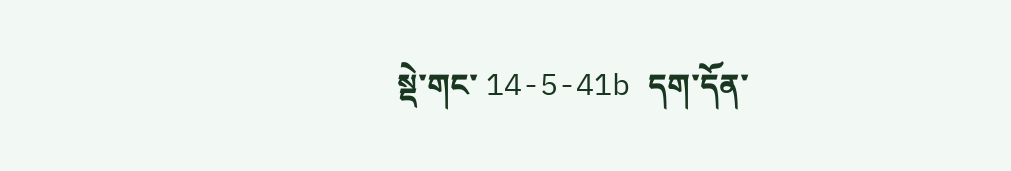སྡེ་གང་ 14-5-41b དག་དོན་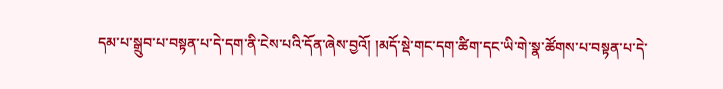དམ་པ་སྒྲུབ་པ་བསྟན་པ་དེ་དག་ནི་ངེས་པའི་དོན་ཞེས་བྱའོ། །མདོ་སྡེ་གང་དག་ཚིག་དང་ཡི་གེ་སྣ་ཚོགས་པ་བསྟན་པ་དེ་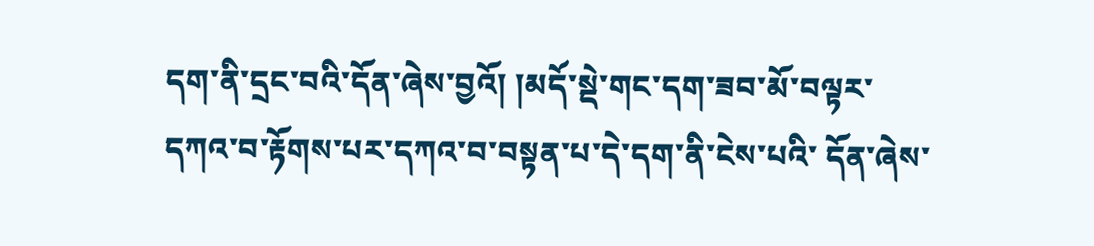དག་ནི་དྲང་བའི་དོན་ཞེས་བྱའོ། །མདོ་སྡེ་གང་དག་ཟབ་མོ་བལྟར་དཀའ་བ་རྟོགས་པར་དཀའ་བ་བསྟན་པ་དེ་དག་ནི་ངེས་པའི་ དོན་ཞེས་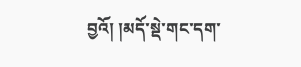བྱའོ། །མདོ་སྡེ་གང་དག་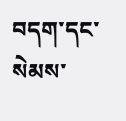བདག་དང་སེམས་